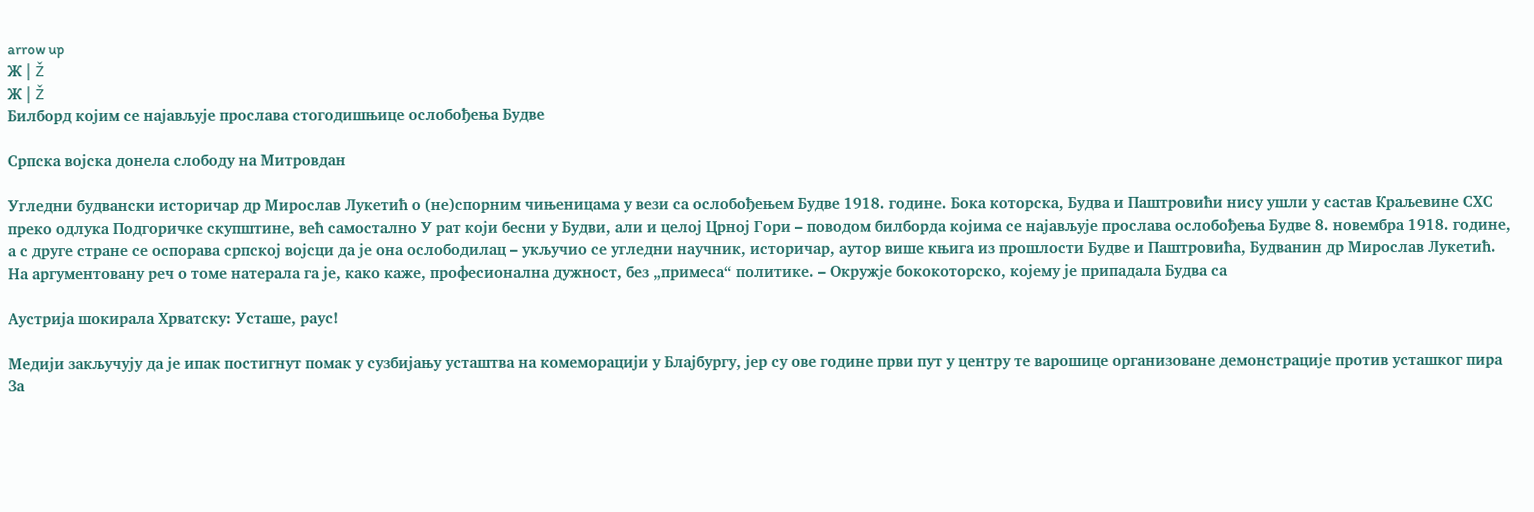arrow up
Ж | Ž
Ж | Ž
Билборд којим се најављује прослава стогодишњице ослобођења Будве

Српска војска донела слободу на Митровдан

Угледни будвански историчар др Мирослав Лукетић о (не)спорним чињеницама у вези са ослобођењем Будве 1918. године. Бока которска, Будва и Паштровићи нису ушли у састав Краљевине СХС преко одлука Подгоричке скупштине, већ самостално У рат који бесни у Будви, али и целој Црној Гори – поводом билборда којима се најављује прослава ослобођења Будве 8. новембра 1918. године, а с друге стране се оспорава српској војсци да је она ослободилац – укључио се угледни научник, историчар, аутор више књига из прошлости Будве и Паштровића, Будванин др Мирослав Лукетић. На аргументовану реч о томе натерала га је, како каже, професионална дужност, без „примеса“ политике. – Окружје бококоторско, којему је припадала Будва са

Аустрија шокирала Хрватску: Усташе, раус!

Медији закључују да је ипак постигнут помак у сузбијању усташтва на комеморацији у Блајбургу, јер су ове године први пут у центру те варошице организоване демонстрације против усташког пира За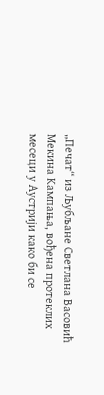„Печат“ из Љубљане Светлана Васовић Мекина Kампања, вођена протеклих месеци у Аустрији како би се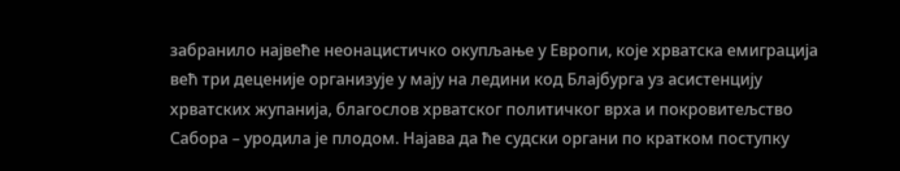забранило највеће неонацистичко окупљање у Европи, које хрватска емиграција већ три деценије организује у мају на ледини код Блајбурга уз асистенцију хрватских жупанија, благослов хрватског политичког врха и покровитељство Сабора – уродила је плодом. Најава да ће судски органи по кратком поступку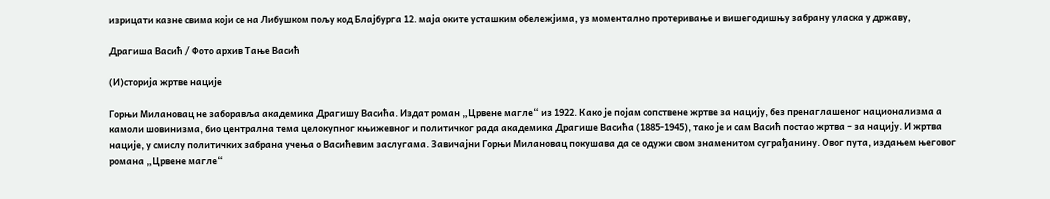изрицати казне свима који се на Либушком пољу код Блајбурга 12. маја оките усташким обележјима, уз моментално протеривање и вишегодишњу забрану уласка у државу,

Драгиша Васић / Фото архив Тање Васић

(И)сторија жртве нације

Горњи Милановац не заборавља академика Драгишу Васића. Издат роман „Црвене магле“ из 1922. Како је појам сопствене жртве за нацију, без пренаглашеног национализма а камоли шовинизма, био централна тема целокупног књижевног и политичког рада академика Драгише Васића (1885-1945), тако је и сам Васић постао жртва – за нацију. И жртва нације, у смислу политичких забрана учења о Васићевим заслугама. Завичајни Горњи Милановац покушава да се одужи свом знаменитом суграђанину. Овог пута, издањем његовог романа „Црвене магле“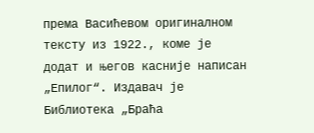према Васићевом оригиналном тексту из 1922., коме је додат и његов касније написан „Епилог“. Издавач је Библиотека „Браћа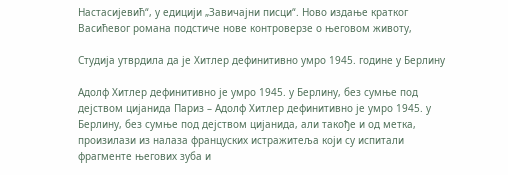Настасијевић“, у едицији „Завичајни писци“. Ново издање кратког Васићевог романа подстиче нове контроверзе о његовом животу,

Студија утврдила да је Хитлер дефинитивно умро 1945. године у Берлину

Адолф Хитлер дефинитивно је умро 1945. у Берлину, без сумње под дејством цијанида Париз – Адолф Хитлер дефинитивно је умро 1945. у Берлину, без сумње под дејством цијанида, али такође и од метка, произилази из налаза француских истражитеља који су испитали фрагменте његових зуба и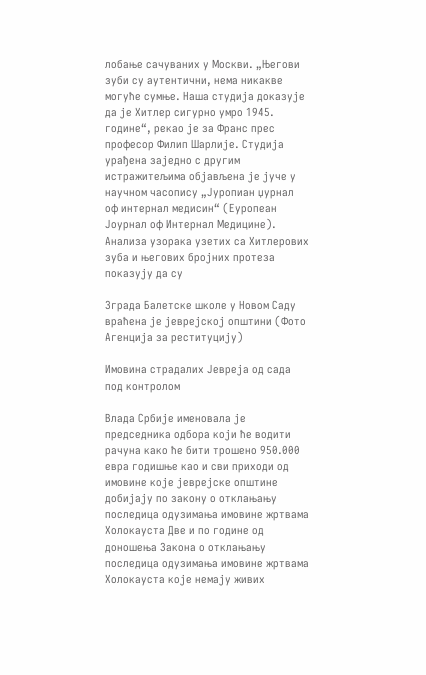лобање сачуваних у Москви. „Његови зуби су аутентични, нема никакве могуће сумње. Наша студија доказује да је Хитлер сигурно умро 1945. године“, рекао је за Франс прес професор Филип Шарлије. Студија урађена заједно с другим истражитељима објављена је јуче у научном часопису „Јуропиан џурнал оф интернал медисин“ (Еуропеан Јоурнал оф Интернал Медицине). Анализа узорака узетих са Хитлерових зуба и његових бројних протеза показују да су

Зграда Балетске школе у Новом Саду враћена је јеврејској општини (Фото Агенција за реституцију)

Имовина страдалих Јевреја од сада под контролом

Влада Србије именовала је председника одбора који ће водити рачуна како ће бити трошено 950.000 евра годишње као и сви приходи од имовине које јеврејске општине добијају по закону о отклањању последица одузимања имовине жртвама Холокауста Две и по године од доношења Закона о отклањању последица одузимања имовине жртвама Холокауста које немају живих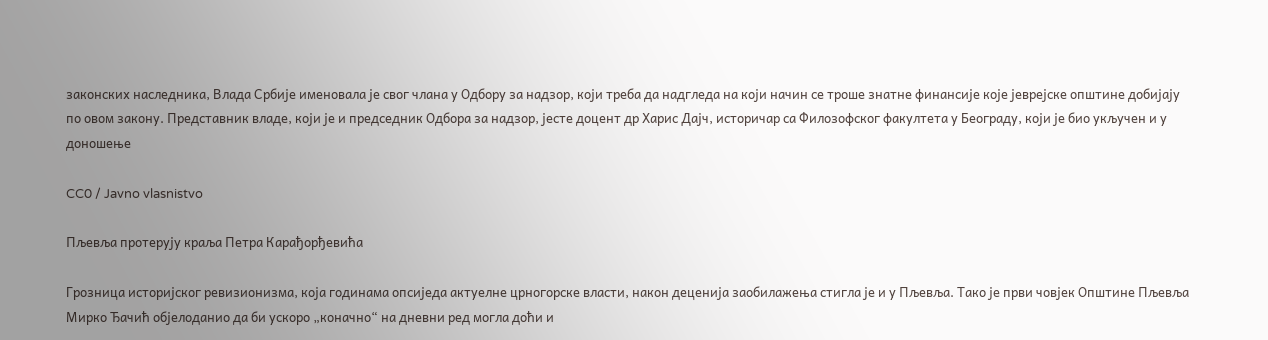законских наследника, Влада Србије именовала је свог члана у Одбору за надзор, који треба да надгледа на који начин се троше знатне финансије које јеврејске општине добијају по овом закону. Представник владе, који је и председник Одбора за надзор, јесте доцент др Харис Дајч, историчар са Филозофског факултета у Београду, који је био укључен и у доношење

CC0 / Javno vlasnistvo

Пљевља протерују краља Петра Карађорђевића

Грозница историјског ревизионизма, која годинама опсиједа актуелне црногорске власти, након деценија заобилажења стигла је и у Пљевља. Тако је први човјек Општине Пљевља Мирко Ђачић објелоданио да би ускоро „коначно“ на дневни ред могла доћи и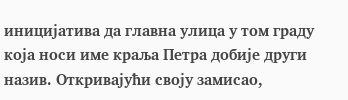иницијатива да главна улица у том граду која носи име краља Петра добије други назив. Откривајући своју замисао,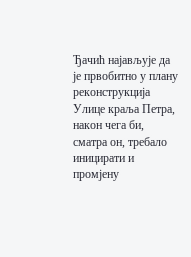Ђачић најављује да је првобитно у плану реконструкција Улице краља Петра, након чега би, сматра он, требало иницирати и промјену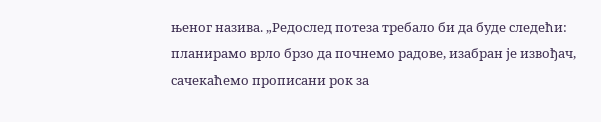њеног назива. „Редослед потеза требало би да буде следећи: планирамо врло брзо да почнемо радове, изабран је извођач, сачекаћемо прописани рок за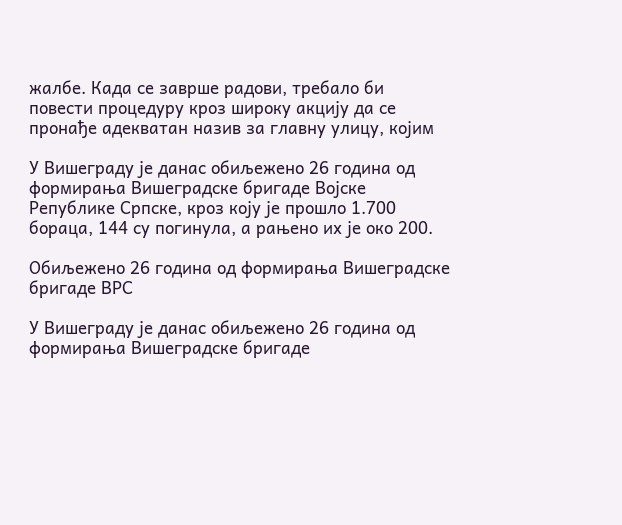жалбе. Када се заврше радови, требало би повести процедуру кроз широку акцију да се пронађе адекватан назив за главну улицу, којим

У Вишеграду је данас обиљежено 26 година од формирања Вишеградске бригаде Војске Републике Српске, кроз коју је прошло 1.700 бораца, 144 су погинула, а рањено их је око 200.

Обиљежено 26 година од формирања Вишеградске бригаде ВРС

У Вишеграду је данас обиљежено 26 година од формирања Вишеградске бригаде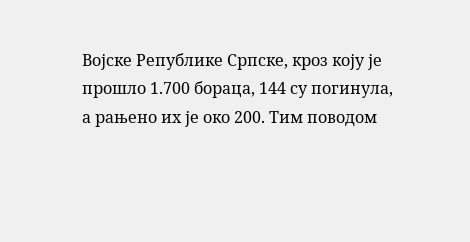Војске Републике Српске, кроз коју је прошло 1.700 бораца, 144 су погинула, а рањено их је око 200. Тим поводом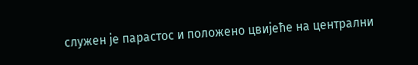служен је парастос и положено цвијеће на централни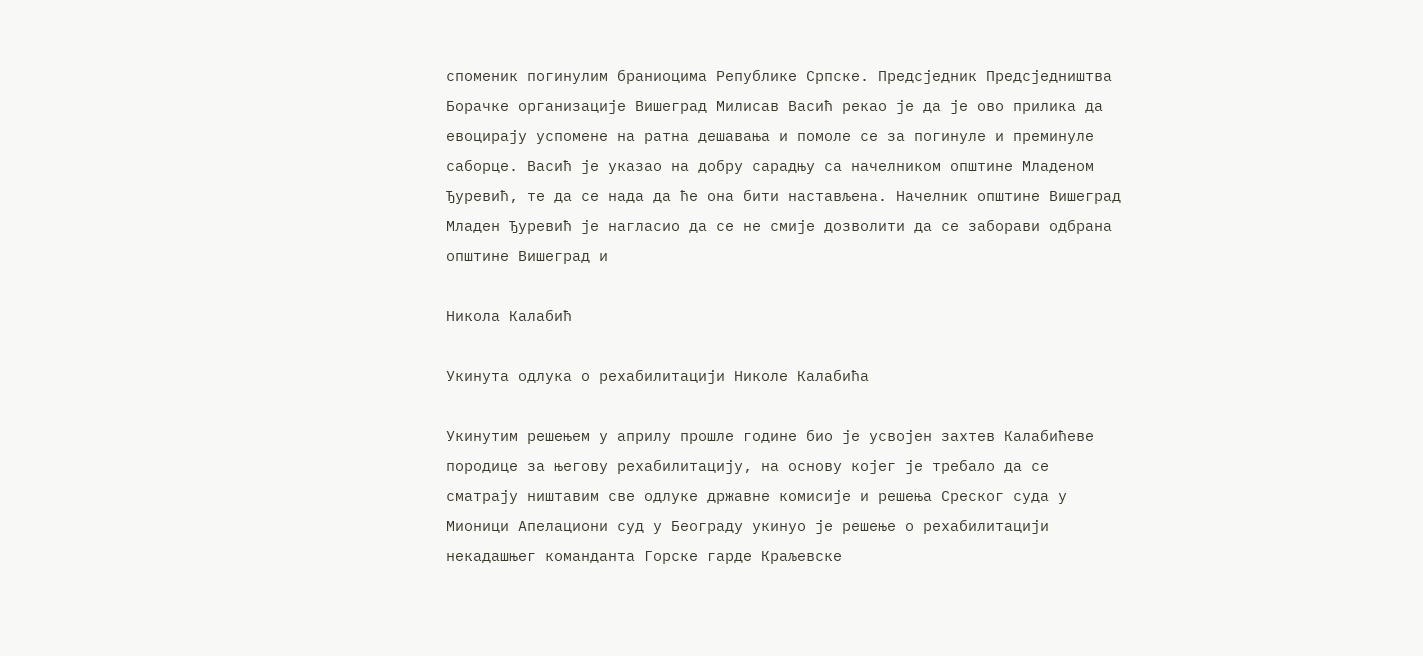споменик погинулим браниоцима Републике Српске. Предсједник Предсједништва Борачке организације Вишеград Милисав Васић рекао је да је ово прилика да евоцирају успомене на ратна дешавања и помоле се за погинуле и преминуле саборце. Васић је указао на добру сарадњу са начелником општине Младеном Ђуревић, те да се нада да ће она бити настављена. Начелник општине Вишеград Младен Ђуревић је нагласио да се не смије дозволити да се заборави одбрана општине Вишеград и

Николa Калабић

Укинута одлука о рехабилитацији Николе Калабића

Укинутим решењем у априлу прошле године био је усвојен захтев Калабићеве породице за његову рехабилитацију, на основу којег је требало да се сматрају ништавим све одлуке државне комисије и решења Среског суда у Мионици Апелациони суд у Београду укинуо је решење о рехабилитацији некадашњег команданта Горске гарде Краљевске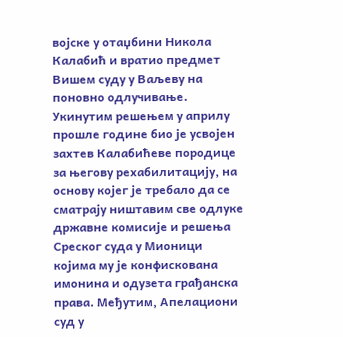војске у отаџбини Никола Калабић и вратио предмет Вишем суду у Ваљеву на поновно одлучивање. Укинутим решењем у априлу прошле године био је усвојен захтев Калабићеве породице за његову рехабилитацију, на основу којег је требало да се сматрају ништавим све одлуке државне комисије и решења Среског суда у Мионици којима му је конфискована имонина и одузета грађанска права. Међутим, Апелациони суд у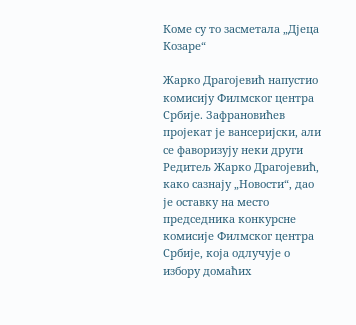Коме су то засметала „Дјеца Козаре“

Жарко Драгојевић напустио комисију Филмског центра Србије. Зафрановићев пројекат је вансеријски, али се фаворизују неки други Редитељ Жарко Драгојевић, како сазнају „Новости“, дао је оставку на место председника конкурсне комисије Филмског центра Србије, која одлучује о избору домаћих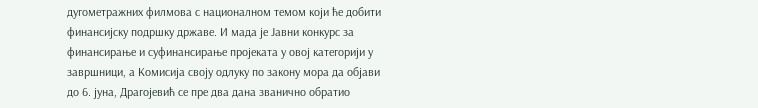дугометражних филмова с националном темом који ће добити финансијску подршку државе. И мада је Јавни конкурс за финансирање и суфинансирање пројеката у овој категорији у завршници, а Комисија своју одлуку по закону мора да објави до 6. јуна, Драгојевић се пре два дана званично обратио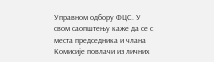Управном одбору ФЦС. У свом саопштењу каже да се с места председника и члана Комисије повлачи из личних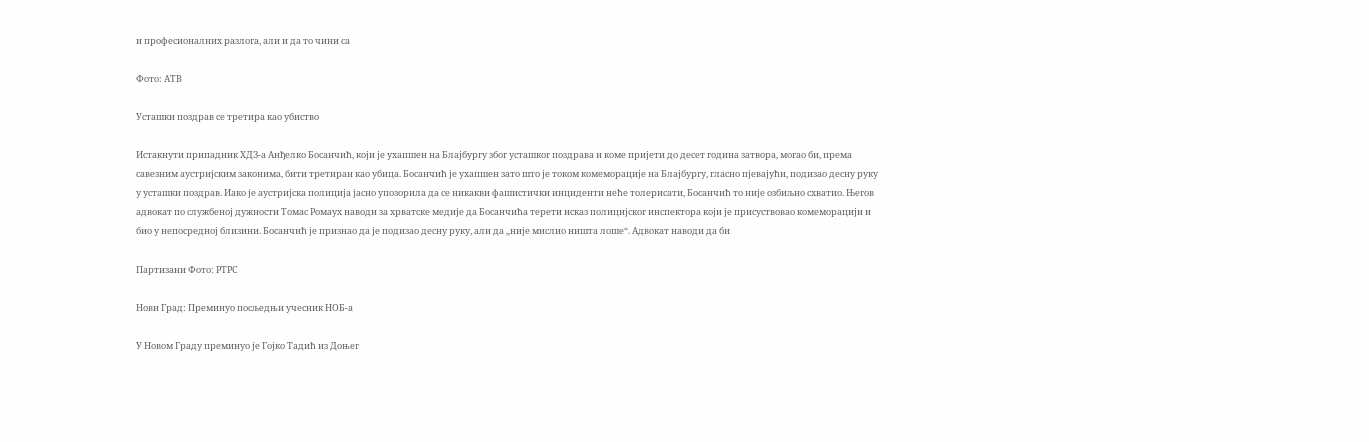и професионалних разлога, али и да то чини са

Фото: АТВ

Усташки поздрав се третира као убиство

Истакнути припадник ХДЗ-а Анђелко Босанчић, који је ухапшен на Блајбургу због усташког поздрава и коме пријети до десет година затвора, могао би, према савезним аустријским законима, бити третиран као убица. Босанчић је ухапшен зато што је током комеморације на Блајбургу, гласно пјевајући, подизао десну руку у усташки поздрав. Иако је аустријска полиција јасно упозорила да се никакви фашистички инциденти неће толерисати, Босанчић то није озбиљно схватио. Његов адвокат по службеној дужности Tомас Ромаух наводи за хрватске медије да Босанчића терети исказ полицијског инспектора који је присуствовао комеморацији и био у непосредној близини. Босанчић је признао да је подизао десну руку, али да „није мислио ништа лоше“. Адвокат наводи да би

Партизани Фото: РТРС

Нови Град: Преминуо посљедњи учесник НОБ-а

У Новом Граду преминуо је Гојко Тадић из Доњег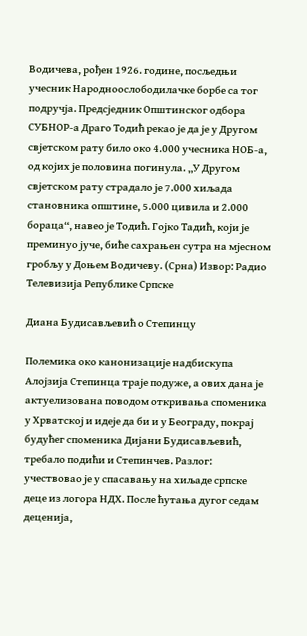Водичева, рођен 1926. године, посљедњи учесник Народноослободилачке борбе са тог подручја. Предсједник Општинског одбора СУБНОР-а Драго Тодић рекао је да је у Другом свјетском рату било око 4.000 учесника НОБ-а, од којих је половина погинула. „У Другом свјетском рату страдало је 7.000 хиљада становника општине, 5.000 цивила и 2.000 бораца“, навео је Тодић. Гојко Тадић, који је преминуо јуче, биће сахрањен сутра на мјесном гробљу у Доњем Водичеву. (Срна) Извор: Радио Телевизија Републике Српске

Диана Будисављевић о Степинцу

Полемика око канонизације надбискупа Алојзија Степинца траје подуже, а ових дана је актуелизована поводом откривања споменика у Хрватској и идеје да би и у Београду, покрај будућег споменика Дијани Будисављевић, требало подићи и Степинчев. Разлог: учествовао је у спасавању на хиљаде српске деце из логора НДХ. После ћутања дугог седам деценија,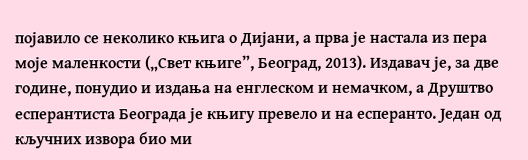појавило се неколико књига о Дијани, а прва је настала из пера моје маленкости („Свет књиге”, Београд, 2013). Издавач је, за две године, понудио и издања на енглеском и немачком, а Друштво есперантиста Београда је књигу превело и на есперанто. Један од кључних извора био ми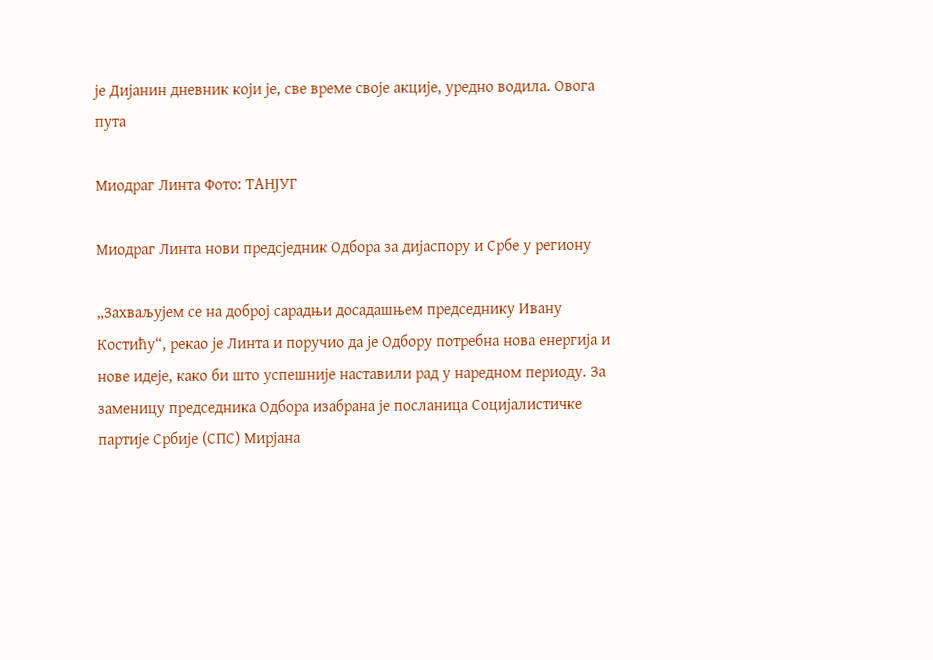је Дијанин дневник који је, све време своје акције, уредно водила. Овога пута

Миодраг Линта Фото: ТАНЈУГ

Миодраг Линта нови предсjедник Одбора за дијаспору и Србе у региону

„Захваљујем се на доброј сарадњи досадашњем председнику Ивану Костићу“, рекао је Линта и поручио да је Одбору потребна нова енергија и нове идеје, како би што успешније наставили рад у наредном периоду. За заменицу председника Одбора изабрана је посланица Социјалистичке партије Србије (СПС) Мирјана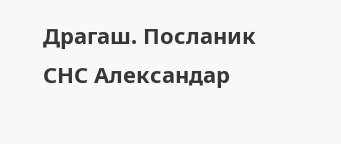Драгаш. Посланик СНС Александар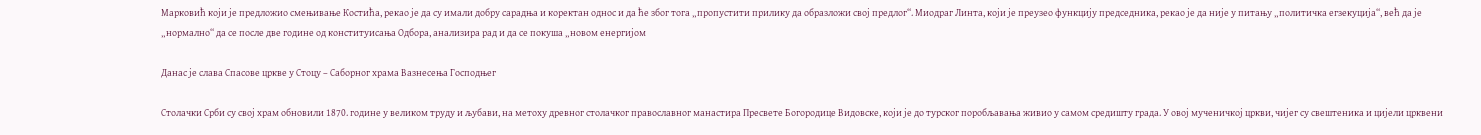Марковић који је предложио смењивање Костића, рекао је да су имали добру сарадња и коректан однос и да ће због тога „пропустити прилику да образложи свој предлог“. Миодраг Линта, који је преузео функцију председника, рекао је да није у питању „политичка егзекуција“, већ да је „нормално“ да се после две године од конституисања Одбора, анализира рад и да се покуша „новом енергијом

Данас је слава Спасове цркве у Стоцу – Саборног храма Вазнесења Господњег

Столачки Срби су свој храм обновили 1870. године у великом труду и љубави, на метоху древног столачког православног манастира Пресвете Богородице Видовске, који је до турског поробљавања живио у самом средишту града. У овој мученичкој цркви, чијег су свештеника и цијели црквени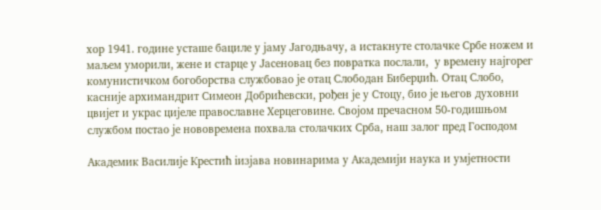хор 1941. године усташе бациле у јаму Јагодњачу, а истакнуте столачке Србе ножем и маљем уморили, жене и старце у Јасеновац без повратка послали,  у времену најгорег комунистичком богоборства службовао је отац Слободан Биберџић. Отац Слобо, касније архимандрит Симеон Добрићевски, рођен је у Стоцу, био је његов духовни цвијет и украс цијеле православне Херцеговине. Својом пречасном 50-годишњом службом постао је нововремена похвала столачких Срба, наш залог пред Господом

Академик Василије Крестић iизјава новинарима у Академији наука и умјетности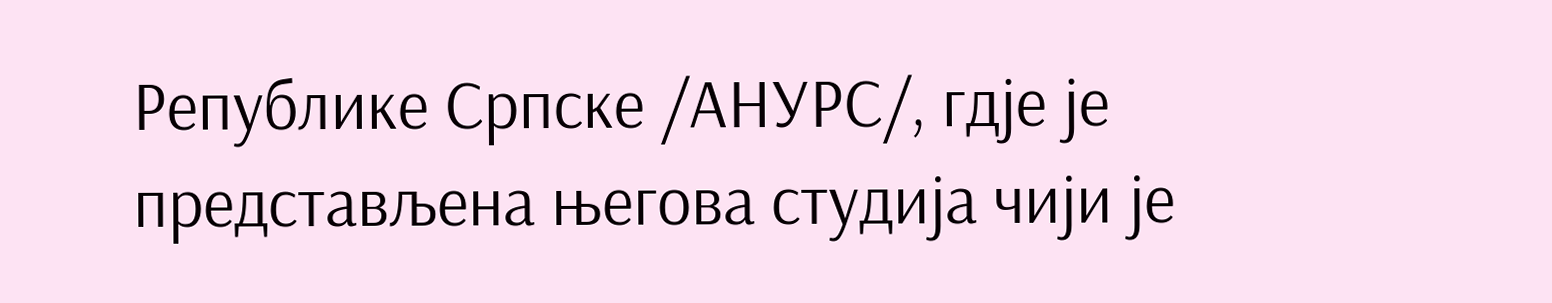Републике Српске /АНУРС/, гдје је представљена његова студија чији је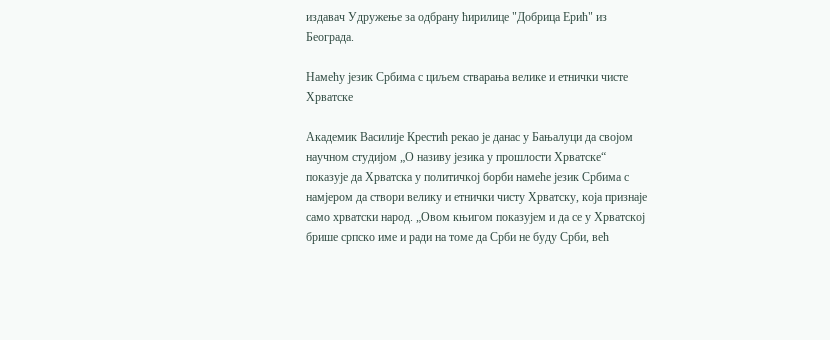издавач Удружење за одбрану ћирилице "Добрица Ерић" из Београда.

Намећу језик Србима с циљем стварања велике и етнички чисте Хрватске

Академик Василије Крестић рекао је данас у Бањалуци да својом научном студијом „О називу језика у прошлости Хрватске“ показује да Хрватска у политичкој борби намеће језик Србима с намјером да створи велику и етнички чисту Хрватску, која признаје само хрватски народ. „Овом књигом показујем и да се у Хрватској брише српско име и ради на томе да Срби не буду Срби, већ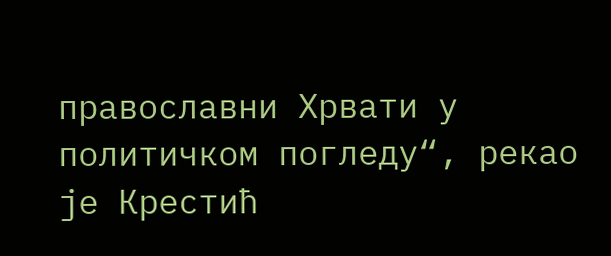православни Хрвати у политичком погледу“, рекао је Крестић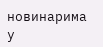новинарима у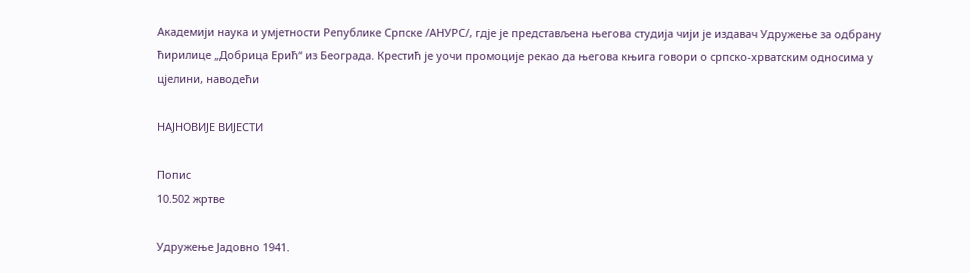Академији наука и умјетности Републике Српске /АНУРС/, гдје је представљена његова студија чији је издавач Удружење за одбрану ћирилице „Добрица Ерић“ из Београда. Крестић је уочи промоције рекао да његова књига говори о српско-хрватским односима у цјелини, наводећи

НАЈНОВИЈЕ ВИЈЕСТИ

Попис
10.502 жртве

Удружење Јадовно 1941.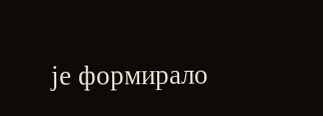је формирало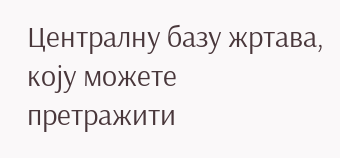Централну базу жртава, коју можете претражити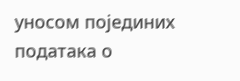уносом појединих података о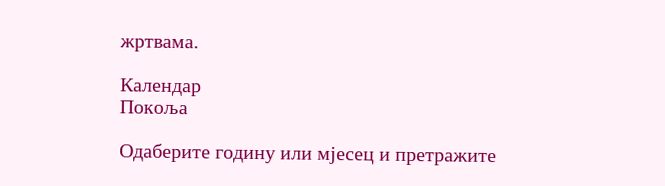жртвама.

Календар
Покоља

Одаберите годину или мјесец и претражите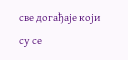све догађаје који су се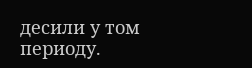десили у том периоду.